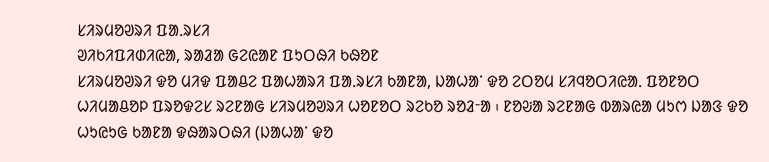ᱥᱤᱨᱢᱚᱣᱨᱤ ᱯᱟᱹᱨᱥᱤ
ᱣᱤᱠᱤᱯᱤᱰᱤᱭᱟ, ᱨᱟᱲᱟ ᱜᱮᱭᱟᱱ ᱯᱩᱛᱷᱤ ᱠᱷᱚᱱ
ᱥᱤᱨᱢᱚᱣᱨᱤ ᱫᱚ ᱢᱤᱫ ᱯᱟᱪᱮ ᱯᱟᱦᱟᱨᱤ ᱯᱟᱹᱨᱥᱤ ᱠᱟᱱᱟ, ᱡᱟᱦᱟᱸ ᱫᱚ ᱮᱛᱚᱢ ᱥᱤᱧᱚᱛᱤᱭᱟᱹ ᱯᱚᱱᱚᱛ ᱦᱤᱢᱟᱪᱚᱞ ᱯᱨᱚᱫᱮᱥ ᱨᱮᱱᱟᱜ ᱥᱤᱨᱢᱚᱣᱨᱤ ᱦᱚᱱᱚᱛ ᱨᱮᱠᱚ ᱨᱚᱲᱼᱟ ᱾ ᱱᱚᱶᱟ ᱨᱮᱱᱟᱜ ᱵᱟᱨᱭᱟ ᱢᱩᱬ ᱡᱟᱝ ᱫᱚ ᱦᱩᱭᱩᱜ ᱠᱟᱱᱟ ᱫᱷᱟᱨᱛᱷᱤ (ᱡᱟᱦᱟᱸ ᱫᱚ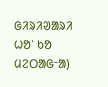ᱜᱤᱨᱤᱣᱟᱨᱤ ᱦᱚᱸ ᱠᱚ ᱢᱮᱛᱟᱜᱼᱟ)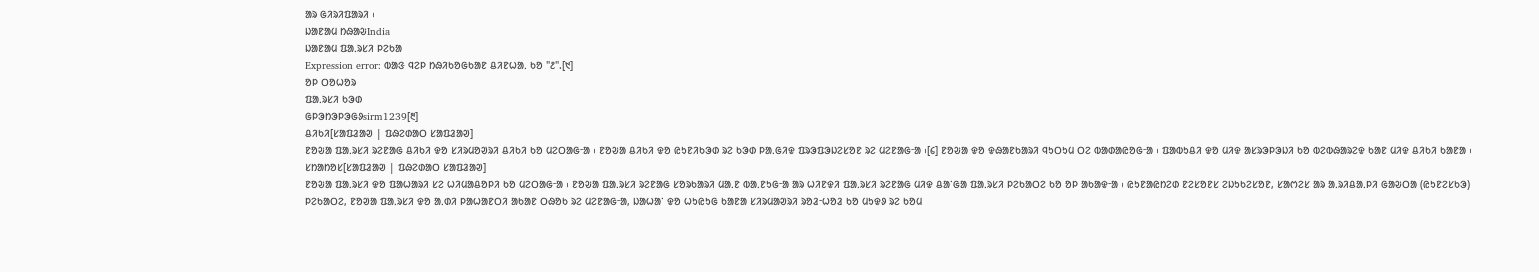ᱟᱨ ᱜᱤᱨᱤᱯᱟᱨᱤ ᱾
ᱡᱟᱱᱟᱢ ᱴᱷᱟᱶIndia
ᱡᱟᱱᱟᱢ ᱯᱟᱹᱨᱥᱤ ᱞᱮᱠᱟ
Expression error: ᱵᱟᱝ ᱧᱮᱞ ᱴᱷᱤᱠᱚᱜᱠᱟᱱ ᱪᱤᱱᱦᱟᱹ ᱠᱚ "᱒".[᱑]
ᱚᱞ ᱛᱚᱦᱚᱨ
ᱯᱟᱹᱨᱥᱤ ᱠᱳᱰ
ᱜᱞᱳᱴᱳᱞᱳᱜᱽsirm1239[᱓]
ᱪᱤᱠᱤ[ᱥᱟᱯᱲᱟᱣ | ᱯᱷᱮᱰᱟᱛ ᱥᱟᱯᱲᱟᱣ]
ᱱᱚᱶᱟ ᱯᱟᱹᱨᱥᱤ ᱨᱮᱱᱟᱜ ᱪᱤᱠᱤ ᱫᱚ ᱥᱤᱨᱢᱚᱣᱨᱤ ᱪᱤᱠᱤ ᱠᱚ ᱢᱮᱛᱟᱜᱼᱟ ᱾ ᱱᱚᱶᱟ ᱪᱤᱠᱤ ᱫᱚ ᱭᱩᱱᱤᱠᱳᱰ ᱨᱮ ᱠᱳᱰ ᱞᱟᱹᱜᱤᱫ ᱯᱨᱳᱯᱳᱡᱮᱥᱚᱱ ᱨᱮ ᱢᱮᱱᱟᱜᱼᱟ ᱾[᱔] ᱱᱚᱶᱟ ᱫᱚ ᱫᱷᱟᱱᱠᱟᱨᱤ ᱧᱩᱛᱩᱢ ᱛᱮ ᱵᱟᱰᱟᱭᱚᱜᱼᱟ ᱾ ᱯᱟᱵᱩᱪᱤ ᱫᱚ ᱢᱤᱫ ᱟᱥᱨᱳᱞᱳᱡᱤ ᱠᱚ ᱵᱮᱵᱷᱟᱨᱮᱫ ᱠᱟᱱ ᱢᱤᱫ ᱪᱤᱠᱤ ᱠᱟᱱᱟ ᱾
ᱥᱴᱟᱴᱚᱥ[ᱥᱟᱯᱲᱟᱣ | ᱯᱷᱮᱰᱟᱛ ᱥᱟᱯᱲᱟᱣ]
ᱱᱚᱶᱟ ᱯᱟᱹᱨᱥᱤ ᱫᱚ ᱯᱟᱦᱟᱨᱤ ᱥᱮ ᱦᱤᱢᱟᱪᱚᱞᱤ ᱠᱚ ᱢᱮᱛᱟᱜᱼᱟ ᱾ ᱱᱚᱶᱟ ᱯᱟᱹᱨᱥᱤ ᱨᱮᱱᱟᱜ ᱥᱚᱨᱠᱟᱨᱤ ᱢᱟᱹᱱ ᱵᱟᱹᱱᱩᱜᱼᱟ ᱟᱨ ᱦᱤᱱᱫᱤ ᱯᱟᱹᱨᱥᱤ ᱨᱮᱱᱟᱜ ᱢᱤᱫ ᱪᱟᱸᱜᱟ ᱯᱟᱹᱨᱥᱤ ᱞᱮᱠᱟᱛᱮ ᱠᱚ ᱚᱞ ᱟᱠᱟᱫᱼᱟ ᱾ ᱭᱩᱱᱟᱭᱴᱮᱰ ᱱᱮᱥᱚᱱᱥ ᱮᱡᱩᱠᱮᱥᱚᱱ, ᱥᱟᱬᱮᱥ ᱟᱨ ᱟᱹᱨᱤᱪᱟᱹᱞᱤ ᱜᱟᱶᱛᱟ (ᱭᱩᱱᱮᱥᱠᱳ) ᱞᱮᱠᱟᱛᱮ, ᱱᱚᱣᱟ ᱯᱟᱹᱨᱥᱤ ᱫᱚ ᱟᱹᱰᱤ ᱞᱟᱦᱟᱱᱛᱤ ᱟᱠᱟᱱ ᱛᱷᱚᱠ ᱨᱮ ᱢᱮᱱᱟᱜᱼᱟ, ᱡᱟᱦᱟᱸ ᱫᱚ ᱦᱩᱭᱩᱜ ᱠᱟᱱᱟ ᱥᱤᱨᱢᱟᱣᱨᱤ ᱨᱚᱲᱼᱦᱚᱲ ᱠᱚ ᱢᱩᱫᱽ ᱨᱮ ᱠᱚᱢ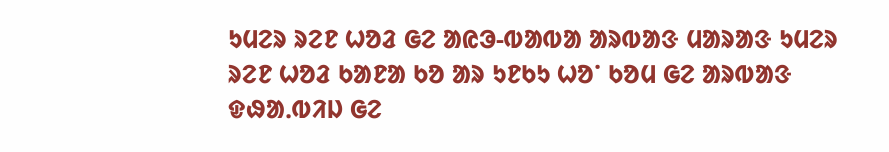ᱩᱢᱮᱨ ᱨᱮᱱ ᱦᱚᱲ ᱜᱮ ᱟᱭᱳ-ᱵᱟᱵᱟ ᱟᱨᱵᱟᱝ ᱢᱟᱨᱟᱝ ᱩᱢᱮᱨ ᱨᱮᱱ ᱦᱚᱲ ᱠᱟᱱᱟ ᱠᱚ ᱟᱨ ᱩᱱᱠᱩ ᱦᱚᱸ ᱠᱚᱢ ᱜᱮ ᱟᱨᱵᱟᱝ ᱫᱷᱟᱹᱵᱤᱡ ᱜᱮ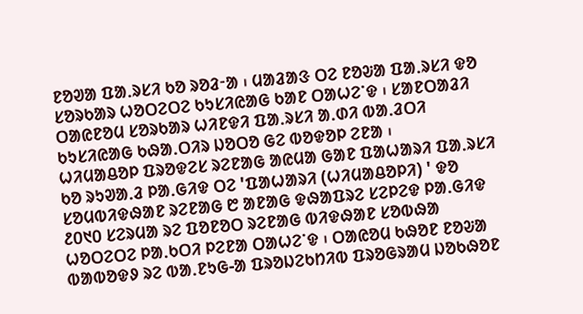ᱱᱚᱣᱟ ᱯᱟᱹᱨᱥᱤ ᱠᱚ ᱨᱚᱲᱼᱟ ᱾ ᱢᱟᱲᱟᱝ ᱛᱮ ᱱᱚᱶᱟ ᱯᱟᱹᱨᱥᱤ ᱫᱚ ᱥᱚᱨᱠᱟᱨ ᱦᱚᱛᱮᱛᱮ ᱠᱩᱥᱤᱭᱟᱜ ᱠᱟᱱ ᱛᱟᱦᱮᱸᱫ ᱾ ᱥᱟᱱᱛᱟᱲᱤ ᱛᱟᱭᱱᱚᱢ ᱥᱚᱨᱠᱟᱨ ᱦᱤᱱᱫᱤ ᱯᱟᱹᱨᱥᱤ ᱟᱹᱰᱤ ᱵᱟᱹᱲᱛᱤ ᱠᱩᱥᱤᱭᱟᱜ ᱠᱷᱟᱹᱛᱤᱨ ᱡᱚᱛᱚ ᱜᱮ ᱵᱚᱫᱚᱞ ᱮᱱᱟ ᱾
ᱦᱤᱢᱟᱪᱚᱞ ᱯᱨᱚᱫᱮᱥ ᱨᱮᱱᱟᱜ ᱟᱭᱢᱟ ᱜᱟᱱ ᱯᱟᱦᱟᱨᱤ ᱯᱟᱹᱨᱥᱤ ᱠᱚ ᱨᱩᱣᱟᱹᱲ ᱞᱟᱹᱜᱤᱫ ᱛᱮ 'ᱯᱟᱦᱟᱨᱤ (ᱦᱤᱢᱟᱪᱚᱞᱤ) ' ᱫᱚ ᱥᱚᱢᱵᱤᱫᱷᱟᱱ ᱨᱮᱱᱟᱜ ᱘ ᱟᱱᱟᱜ ᱫᱷᱟᱯᱨᱮ ᱥᱮᱞᱮᱫ ᱞᱟᱹᱜᱤᱫ ᱒᱐᱑᱐ ᱥᱮᱨᱢᱟ ᱨᱮ ᱯᱚᱱᱚᱛ ᱨᱮᱱᱟᱜ ᱵᱤᱫᱷᱟᱱ ᱥᱚᱵᱷᱟ ᱦᱚᱛᱮᱛᱮ ᱞᱟᱹᱠᱛᱤ ᱞᱮᱱᱟ ᱛᱟᱦᱮᱸᱫ ᱾ ᱛᱟᱭᱚᱢ ᱠᱷᱚᱱ ᱱᱚᱶᱟ ᱵᱟᱵᱚᱫᱽ ᱨᱮ ᱵᱟᱹᱱᱩᱜ-ᱟ ᱯᱨᱚᱡᱮᱠᱴᱤᱵ ᱯᱨᱚᱜᱨᱟᱢ ᱡᱚᱠᱷᱚᱱ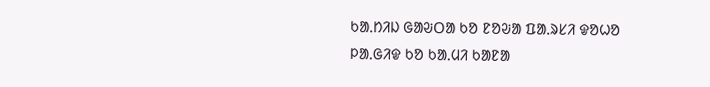ᱠᱟᱹᱴᱤᱡ ᱜᱟᱶᱛᱟ ᱠᱚ ᱱᱚᱶᱟ ᱯᱟᱹᱨᱥᱤ ᱫᱚᱦᱚ ᱞᱟᱹᱜᱤᱫ ᱠᱚ ᱠᱟᱹᱢᱤ ᱠᱟᱱᱟ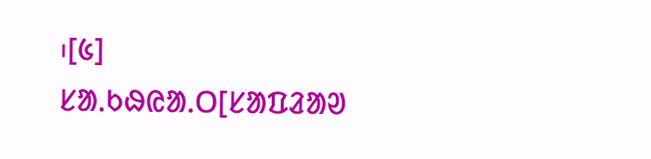᱾[᱕]
ᱥᱟᱹᱠᱷᱭᱟᱹᱛ[ᱥᱟᱯᱲᱟᱣ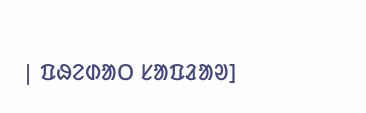| ᱯᱷᱮᱰᱟᱛ ᱥᱟᱯᱲᱟᱣ]